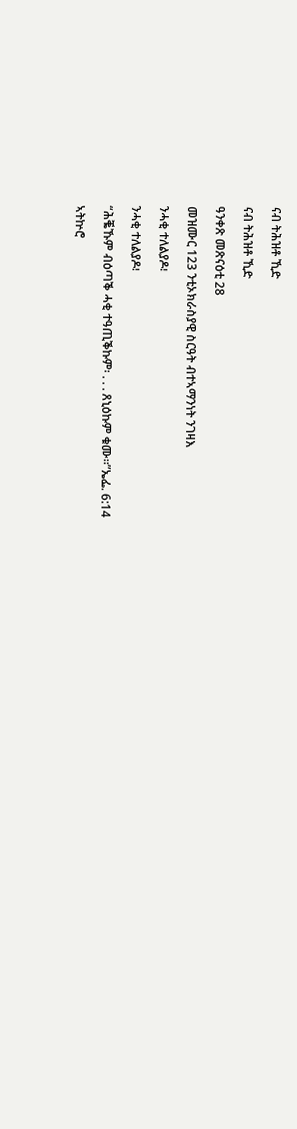ናብ ትሕዝቶ ኺድ

ናብ ትሕዝቶ ኺድ

ዓንቀጽ መጽናዕቲ 28

መዝሙር 123 ንቲኦክራስያዊ ስርዓት ብተኣማንነት ንገዛእ

ንሓቂ ተለልያዶ፧

ንሓቂ ተለልያዶ፧

“ሕቘኹም ብዕጣቕ ሓቂ ተዓጢቕኩም፡ . . . ጸኒዕኩም ቁሙ።”ኤፌ. 6:14

ኣትኵሮ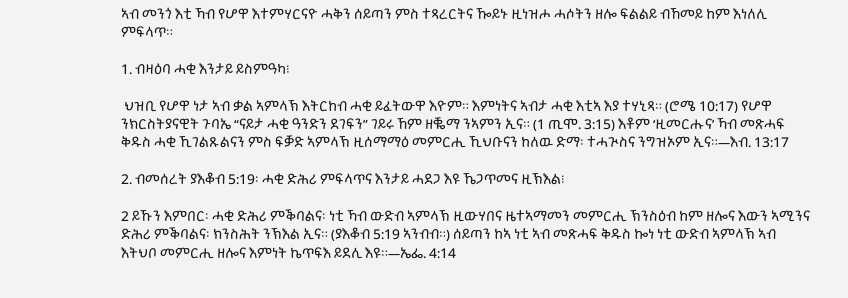ኣብ መንጎ እቲ ኻብ የሆዋ እተምሃርናዮ ሓቅን ሰይጣን ምስ ተጻረርትና ዀይኑ ዚነዝሖ ሓሶትን ዘሎ ፍልልይ ብኸመይ ከም እነለሊ ምፍላጥ።

1. ብዛዕባ ሓቂ እንታይ ይስምዓካ፧

 ህዝቢ የሆዋ ነታ ኣብ ቃል ኣምላኽ እትርከብ ሓቂ ይፈትውዋ እዮም። እምነትና ኣብታ ሓቂ እቲኣ እያ ተሃኒጻ። (ሮሜ 10:17) የሆዋ ንክርስትያናዊት ጉባኤ “ናይታ ሓቂ ዓንድን ደገፍን” ገይሩ ኸም ዘቘማ ንኣምን ኢና። (1 ጢሞ. 3:15) እቶም ‘ዚመርሑና’ ኻብ መጽሓፍ ቅዱስ ሓቂ ኺገልጹልናን ምስ ፍቓድ ኣምላኽ ዚሰማማዕ መምርሒ ኺህቡናን ከለዉ ድማ፡ ተሓጒስና ንግዝኦም ኢና።—እብ. 13:17

2. ብመሰረት ያእቆብ 5:19፡ ሓቂ ድሕሪ ምፍላጥና እንታይ ሓደጋ እዩ ኼጋጥመና ዚኽእል፧

2 ይኹን እምበር፡ ሓቂ ድሕሪ ምቕባልና፡ ነቲ ኻብ ውድብ ኣምላኽ ዚውሃበና ዜተኣማመን መምርሒ ኽንስዕብ ከም ዘሎና እውን ኣሚንና ድሕሪ ምቕባልና፡ ክንስሕት ንኽእል ኢና። (ያእቆብ 5:19 ኣንብብ።) ሰይጣን ከኣ ነቲ ኣብ መጽሓፍ ቅዱስ ኰነ ነቲ ውድብ ኣምላኽ ኣብ እትህቦ መምርሒ ዘሎና እምነት ኬጥፍእ ይደሊ እዩ።—ኤፌ. 4:14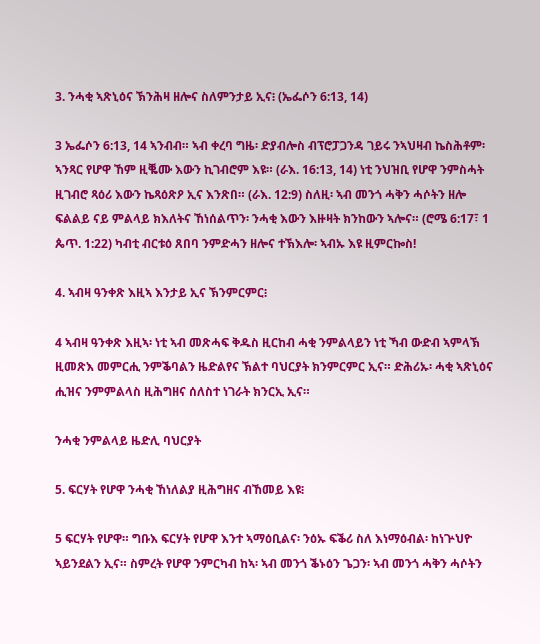3. ንሓቂ ኣጽኒዕና ኽንሕዛ ዘሎና ስለምንታይ ኢና፧ (ኤፌሶን 6:13, 14)

3 ኤፌሶን 6:13, 14 ኣንብብ። ኣብ ቀረባ ግዜ፡ ድያብሎስ ብፕሮፓጋንዳ ገይሩ ንኣህዛብ ኬስሕቶም፡ ኣንጻር የሆዋ ኸም ዚቘሙ እውን ኪገብሮም እዩ። (ራእ. 16:13, 14) ነቲ ንህዝቢ የሆዋ ንምስሓት ዚገብሮ ጻዕሪ እውን ኬጻዕጽዖ ኢና እንጽበ። (ራእ. 12:9) ስለዚ፡ ኣብ መንጎ ሓቅን ሓሶትን ዘሎ ፍልልይ ናይ ምልላይ ክእለትና ኸነሰልጥን፡ ንሓቂ እውን እዙዛት ክንከውን ኣሎና። (ሮሜ 6:17፣ 1 ጴጥ. 1:22) ካብቲ ብርቱዕ ጸበባ ንምድሓን ዘሎና ተኽእሎ፡ ኣብኡ እዩ ዚምርኰስ!

4. ኣብዛ ዓንቀጽ እዚኣ እንታይ ኢና ኽንምርምር፧

4 ኣብዛ ዓንቀጽ እዚኣ፡ ነቲ ኣብ መጽሓፍ ቅዱስ ዚርከብ ሓቂ ንምልላይን ነቲ ኻብ ውድብ ኣምላኽ ዚመጽእ መምርሒ ንምቕባልን ዜድልየና ኽልተ ባህርያት ክንምርምር ኢና። ድሕሪኡ፡ ሓቂ ኣጽኒዕና ሒዝና ንምምልላስ ዚሕግዘና ሰለስተ ነገራት ክንርኢ ኢና።

ንሓቂ ንምልላይ ዜድሊ ባህርያት

5. ፍርሃት የሆዋ ንሓቂ ኸነለልያ ዚሕግዘና ብኸመይ እዩ፧

5 ፍርሃት የሆዋ። ግቡእ ፍርሃት የሆዋ እንተ ኣማዕቢልና፡ ንዕኡ ፍቕሪ ስለ እነማዕብል፡ ከነጕህዮ ኣይንደልን ኢና። ስምረት የሆዋ ንምርካብ ከኣ፡ ኣብ መንጎ ቕኑዕን ጌጋን፡ ኣብ መንጎ ሓቅን ሓሶትን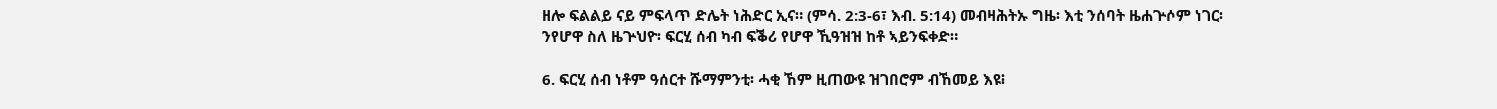ዘሎ ፍልልይ ናይ ምፍላጥ ድሌት ነሕድር ኢና። (ምሳ. 2:3-6፣ እብ. 5:14) መብዛሕትኡ ግዜ፡ እቲ ንሰባት ዜሐጕሶም ነገር፡ ንየሆዋ ስለ ዜጕህዮ፡ ፍርሂ ሰብ ካብ ፍቕሪ የሆዋ ኺዓዝዝ ከቶ ኣይንፍቀድ።

6. ፍርሂ ሰብ ነቶም ዓሰርተ ሹማምንቲ፡ ሓቂ ኸም ዚጠውዩ ዝገበሮም ብኸመይ እዩ፧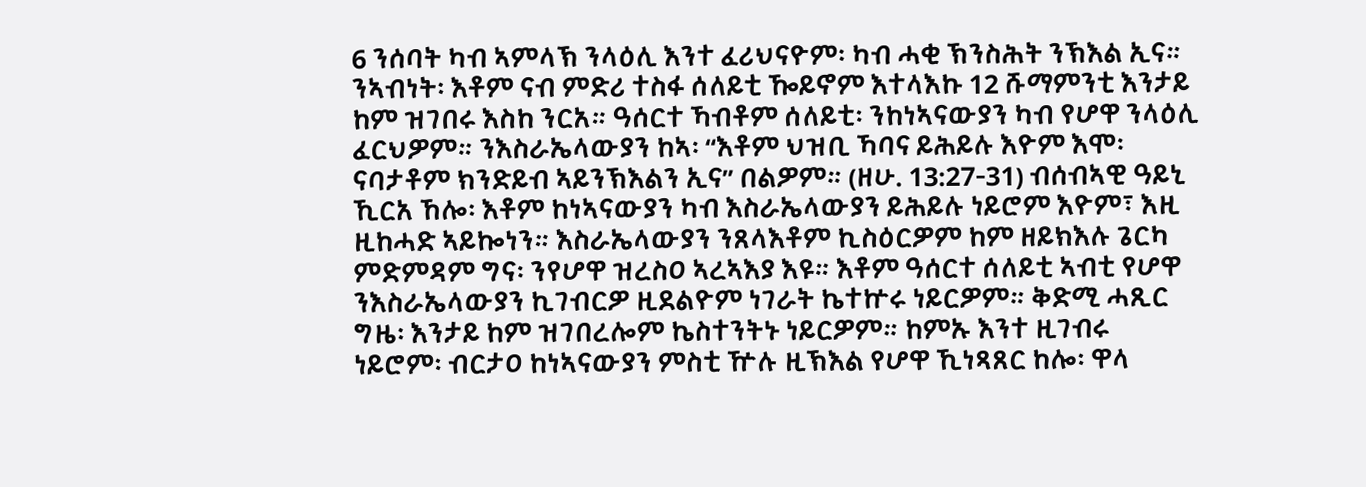6 ንሰባት ካብ ኣምላኽ ንላዕሊ እንተ ፈሪህናዮም፡ ካብ ሓቂ ኽንስሕት ንኽእል ኢና። ንኣብነት፡ እቶም ናብ ምድሪ ተስፋ ሰለይቲ ዀይኖም እተላእኩ 12 ሹማምንቲ እንታይ ከም ዝገበሩ እስከ ንርአ። ዓሰርተ ኻብቶም ሰለይቲ፡ ንከነኣናውያን ካብ የሆዋ ንላዕሊ ፈርህዎም። ንእስራኤላውያን ከኣ፡ “እቶም ህዝቢ ኻባና ይሕይሉ እዮም እሞ፡ ናባታቶም ክንድይብ ኣይንኽእልን ኢና” በልዎም። (ዘሁ. 13:27-31) ብሰብኣዊ ዓይኒ ኺርአ ኸሎ፡ እቶም ከነኣናውያን ካብ እስራኤላውያን ይሕይሉ ነይሮም እዮም፣ እዚ ዚከሓድ ኣይኰነን። እስራኤላውያን ንጸላእቶም ኪስዕርዎም ከም ዘይክእሉ ጌርካ ምድምዳም ግና፡ ንየሆዋ ዝረስዐ ኣረኣእያ እዩ። እቶም ዓሰርተ ሰለይቲ ኣብቲ የሆዋ ንእስራኤላውያን ኪገብርዎ ዚደልዮም ነገራት ኬተኵሩ ነይርዎም። ቅድሚ ሓጺር ግዜ፡ እንታይ ከም ዝገበረሎም ኬስተንትኑ ነይርዎም። ከምኡ እንተ ዚገብሩ ነይሮም፡ ብርታዐ ከነኣናውያን ምስቲ ዅሉ ዚኽእል የሆዋ ኺነጻጸር ከሎ፡ ዋላ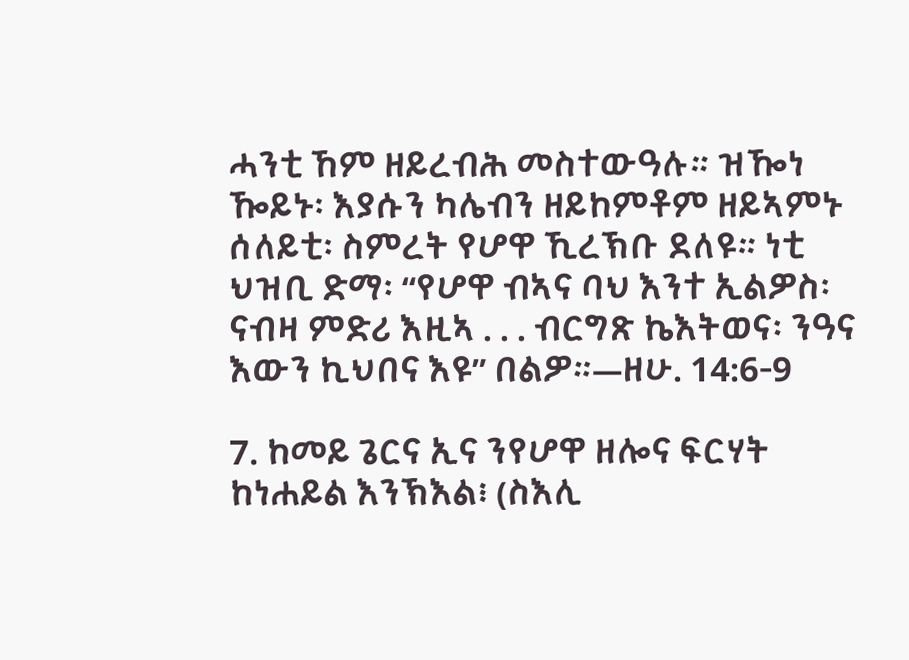ሓንቲ ኸም ዘይረብሕ መስተውዓሉ። ዝዀነ ዀይኑ፡ እያሱን ካሌብን ዘይከምቶም ዘይኣምኑ ሰለይቲ፡ ስምረት የሆዋ ኺረኽቡ ደለዩ። ነቲ ህዝቢ ድማ፡ “የሆዋ ብኣና ባህ እንተ ኢልዎስ፡ ናብዛ ምድሪ እዚኣ . . . ብርግጽ ኬእትወና፡ ንዓና እውን ኪህበና እዩ” በልዎ።—ዘሁ. 14:6-9

7. ከመይ ጌርና ኢና ንየሆዋ ዘሎና ፍርሃት ከነሐይል እንኽእል፧ (ስእሊ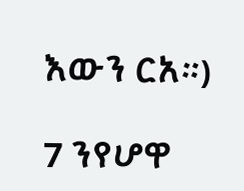እውን ርአ።)

7 ንየሆዋ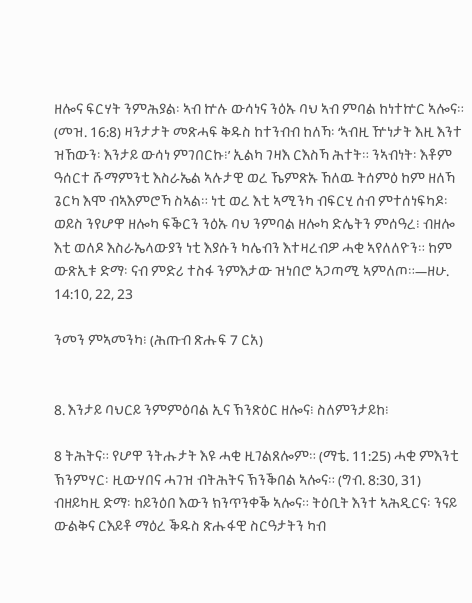ዘሎና ፍርሃት ንምሕያል፡ ኣብ ኵሉ ውሳነና ንዕኡ ባህ ኣብ ምባል ከነተኵር ኣሎና። (መዝ. 16:8) ዛንታታት መጽሓፍ ቅዱስ ከተንብብ ከለኻ፡ ‘ኣብዚ ዅነታት እዚ እንተ ዝኸውን፡ እንታይ ውሳነ ምገበርኩ፧’ ኢልካ ገዛእ ርእስኻ ሕተት። ንኣብነት፡ እቶም ዓሰርተ ሹማምንቲ እስራኤል ኣሉታዊ ወረ ኼምጽኡ ኸለዉ ትሰምዕ ከም ዘለኻ ጌርካ እሞ ብኣእምሮኻ ስኣል። ነቲ ወረ እቲ ኣሚንካ ብፍርሂ ሰብ ምተሰነፍካዶ፡ ወይስ ንየሆዋ ዘሎካ ፍቕርን ንዕኡ ባህ ንምባል ዘሎካ ድሌትን ምሰዓረ፧ ብዘሎ እቲ ወለዶ እስራኤላውያን ነቲ እያሱን ካሌብን እተዛረብዎ ሓቂ ኣየለለዮን። ከም ውጽኢቱ ድማ፡ ናብ ምድሪ ተስፋ ንምእታው ዝነበሮ ኣጋጣሚ ኣምለጦ።—ዘሁ. 14:10, 22, 23

ንመን ምኣመንካ፧ (ሕጡብ ጽሑፍ 7 ርአ)


8. እንታይ ባህርይ ንምምዕባል ኢና ኽንጽዕር ዘሎና፧ ስለምንታይከ፧

8 ትሕትና። የሆዋ ንትሑታት እዩ ሓቂ ዚገልጸሎም። (ማቴ. 11:25) ሓቂ ምእንቲ ኽንምሃር፡ ዚውሃበና ሓገዝ ብትሕትና ኽንቕበል ኣሎና። (ግብ. 8:30, 31) ብዘይካዚ ድማ፡ ከይንዕበ እውን ክንጥንቀቕ ኣሎና። ትዕቢት እንተ ኣሕዲርና፡ ንናይ ውልቅና ርእይቶ ማዕረ ቕዱስ ጽሑፋዊ ስርዓታትን ካብ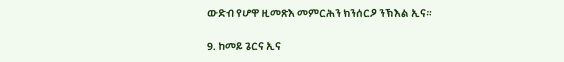ውድብ የሆዋ ዚመጽእ መምርሕን ክንሰርዖ ንኽእል ኢና።

9. ከመይ ጌርና ኢና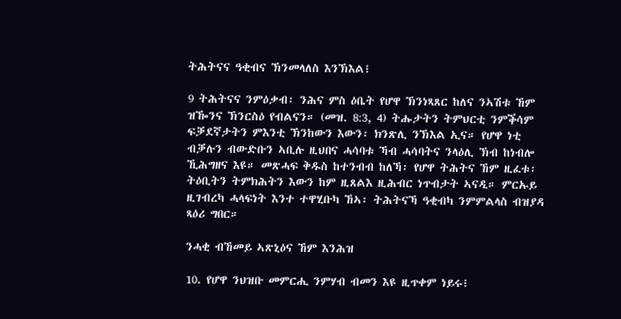ትሕትናና ዓቂብና ኽንመላለስ እንኽእል፧

9 ትሕትናና ንምዕቃብ፡ ንሕና ምስ ዕቤት የሆዋ ኽንነጻጸር ከለና ንኣሽቱ ኸም ዝዀንና ኽንርስዕ የብልናን። (መዝ. 8:3, 4) ትሑታትን ትምህርቲ ንምቕሳም ፍቓደኛታትን ምእንቲ ኽንከውን እውን፡ ክንጽሊ ንኽእል ኢና። የሆዋ ነቲ ብቓሉን ብውድቡን ኣቢሉ ዚህበና ሓሳባቱ ኻብ ሓሳባትና ንላዕሊ ኽብ ከነብሎ ኺሕግዘና እዩ። መጽሓፍ ቅዱስ ከተንብብ ከለኻ፡ የሆዋ ትሕትና ኸም ዚፈቱ፡ ትዕቢትን ትምክሕትን እውን ከም ዚጸልእ ዚሕብር ነጥብታት ኣናዲ። ምርኡይ ዚገብረካ ሓላፍነት እንተ ተዋሂቡካ ኸኣ፡ ትሕትናኻ ዓቂብካ ንምምልላስ ብዝያዳ ጻዕሪ ግበር።

ንሓቂ ብኸመይ ኣጽኒዕና ኸም እንሕዝ

10. የሆዋ ንህዝቡ መምርሒ ንምሃብ ብመን እዩ ዚጥቀም ነይሩ፧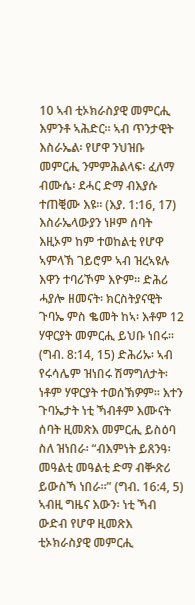10 ኣብ ቲኦክራስያዊ መምርሒ እምንቶ ኣሕድር። ኣብ ጥንታዊት እስራኤል፡ የሆዋ ንህዝቡ መምርሒ ንምምሕልላፍ፡ ፈለማ ብሙሴ፡ ደሓር ድማ ብእያሱ ተጠቒሙ እዩ። (እያ. 1:16, 17) እስራኤላውያን ነዞም ሰባት እዚኦም ከም ተወከልቲ የሆዋ ኣምላኽ ገይሮም ኣብ ዝረኣዩሉ እዋን ተባሪኾም እዮም። ድሕሪ ሓያሎ ዘመናት፡ ክርስትያናዊት ጉባኤ ምስ ቈመት ከኣ፡ እቶም 12 ሃዋርያት መምርሒ ይህቡ ነበሩ። (ግብ. 8:14, 15) ድሕሪኡ፡ ኣብ የሩሳሌም ዝነበሩ ሽማግለታት፡ ነቶም ሃዋርያት ተወሰኽዎም። እተን ጉባኤታት ነቲ ኻብቶም እሙናት ሰባት ዚመጽእ መምርሒ ይስዕባ ስለ ዝነበራ፡ “ብእምነት ይጸንዓ፡ መዓልቲ መዓልቲ ድማ ብቝጽሪ ይውስኻ ነበራ።” (ግብ. 16:4, 5) ኣብዚ ግዜና እውን፡ ነቲ ኻብ ውድብ የሆዋ ዚመጽእ ቲኦክራስያዊ መምርሒ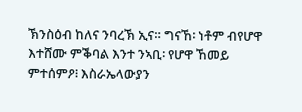ኽንስዕብ ከለና ንባረኽ ኢና። ግናኸ፡ ነቶም ብየሆዋ እተሸሙ ምቕባል እንተ ንኣቢ፡ የሆዋ ኸመይ ምተሰምዖ፧ እስራኤላውያን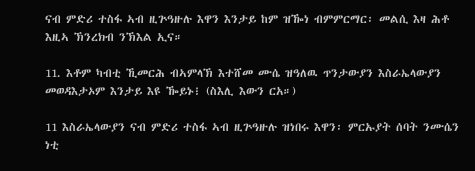ናብ ምድሪ ተስፋ ኣብ ዚጕዓዙሉ እዋን እንታይ ከም ዝዀነ ብምምርማር፡ መልሲ እዛ ሕቶ እዚኣ ኽንረክብ ንኽእል ኢና።

11. እቶም ካብቲ ኺመርሕ ብኣምላኽ እተሸመ ሙሴ ዝዓለዉ ጥንታውያን እስራኤላውያን መወዳእታኦም እንታይ እዩ ዀይኑ፧ (ስእሊ እውን ርአ።)

11 እስራኤላውያን ናብ ምድሪ ተስፋ ኣብ ዚጕዓዙሉ ዝነበሩ እዋን፡ ምርኡያት ሰባት ንሙሴን ነቲ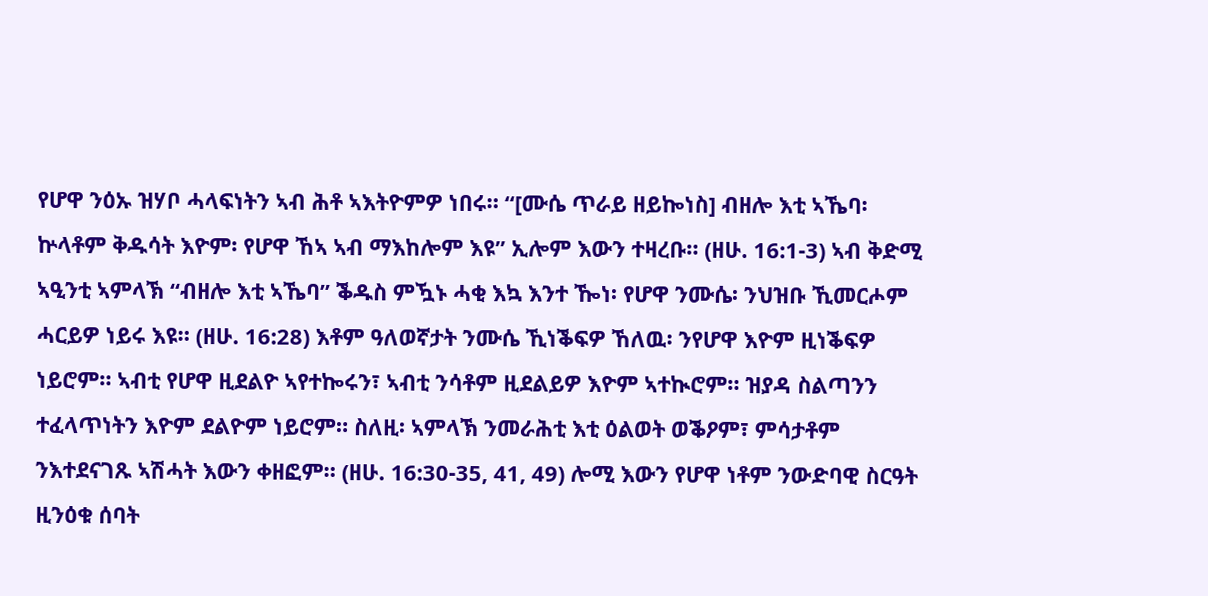የሆዋ ንዕኡ ዝሃቦ ሓላፍነትን ኣብ ሕቶ ኣእትዮምዎ ነበሩ። “[ሙሴ ጥራይ ዘይኰነስ] ብዘሎ እቲ ኣኼባ፡ ኵላቶም ቅዱሳት እዮም፡ የሆዋ ኸኣ ኣብ ማእከሎም እዩ” ኢሎም እውን ተዛረቡ። (ዘሁ. 16:1-3) ኣብ ቅድሚ ኣዒንቲ ኣምላኽ “ብዘሎ እቲ ኣኼባ” ቕዱስ ምዃኑ ሓቂ እኳ እንተ ዀነ፡ የሆዋ ንሙሴ፡ ንህዝቡ ኺመርሖም ሓርይዎ ነይሩ እዩ። (ዘሁ. 16:28) እቶም ዓለወኛታት ንሙሴ ኺነቕፍዎ ኸለዉ፡ ንየሆዋ እዮም ዚነቕፍዎ ነይሮም። ኣብቲ የሆዋ ዚደልዮ ኣየተኰሩን፣ ኣብቲ ንሳቶም ዚደልይዎ እዮም ኣተኲሮም። ዝያዳ ስልጣንን ተፈላጥነትን እዮም ደልዮም ነይሮም። ስለዚ፡ ኣምላኽ ንመራሕቲ እቲ ዕልወት ወቕዖም፣ ምሳታቶም ንእተደናገጹ ኣሽሓት እውን ቀዘፎም። (ዘሁ. 16:30-35, 41, 49) ሎሚ እውን የሆዋ ነቶም ንውድባዊ ስርዓት ዚንዕቁ ሰባት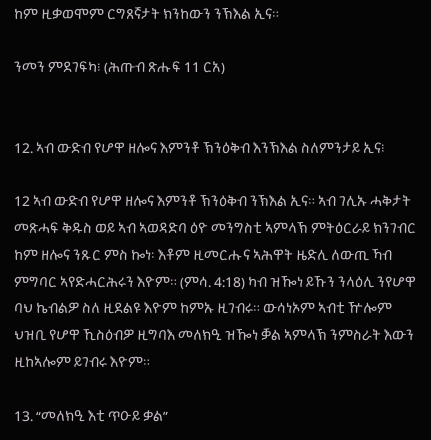ከም ዚቃወሞም ርግጸኛታት ክንከውን ንኽእል ኢና።

ንመን ምደገፍካ፧ (ሕጡብ ጽሑፍ 11 ርአ)


12. ኣብ ውድብ የሆዋ ዘሎና እምንቶ ኽንዕቅብ እንኽእል ስለምንታይ ኢና፧

12 ኣብ ውድብ የሆዋ ዘሎና እምንቶ ኽንዕቅብ ንኽእል ኢና። ኣብ ገሊኡ ሓቅታት መጽሓፍ ቅዱስ ወይ ኣብ ኣወዳድባ ዕዮ መንግስቲ ኣምላኽ ምትዕርራይ ክንገብር ከም ዘሎና ንጹር ምስ ኰነ፡ እቶም ዚመርሑና ኣሕዋት ዜድሊ ለውጢ ኻብ ምግባር ኣየድሓርሕሩን እዮም። (ምሳ. 4:18) ካብ ዝዀነ ይኹን ንላዕሊ ንየሆዋ ባህ ኬብልዎ ስለ ዚደልዩ እዮም ከምኡ ዚገብሩ። ውሳነኦም ኣብቲ ዅሎም ህዝቢ የሆዋ ኺስዕብዎ ዚግባእ መለክዒ ዝዀነ ቓል ኣምላኽ ንምስራት እውን ዚከኣሎም ይገብሩ እዮም።

13. “መለክዒ እቲ ጥዑይ ቃል”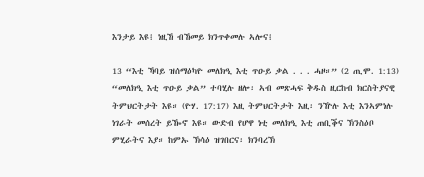እንታይ እዩ፧ ነዚኸ ብኸመይ ክንጥቀመሉ ኣሎና፧

13 “እቲ ኻባይ ዝሰማዕካዮ መለክዒ እቲ ጥዑይ ቃል . . . ሓዞ።” (2 ጢሞ. 1:13) “መለክዒ እቲ ጥዑይ ቃል” ተባሂሉ ዘሎ፡ ኣብ መጽሓፍ ቅዱስ ዚርከብ ክርስትያናዊ ትምህርትታት እዩ። (ዮሃ. 17:17) እዚ ትምህርትታት እዚ፡ ንዅሉ እቲ እንኣምነሉ ነገራት መሰረት ይዀኖ እዩ። ውድብ የሆዋ ነቲ መለክዒ እቲ ጠቢቕና ኽንስዕቦ ምሂራትና እያ። ከምኡ ኽሳዕ ዝገበርና፡ ክንባረኽ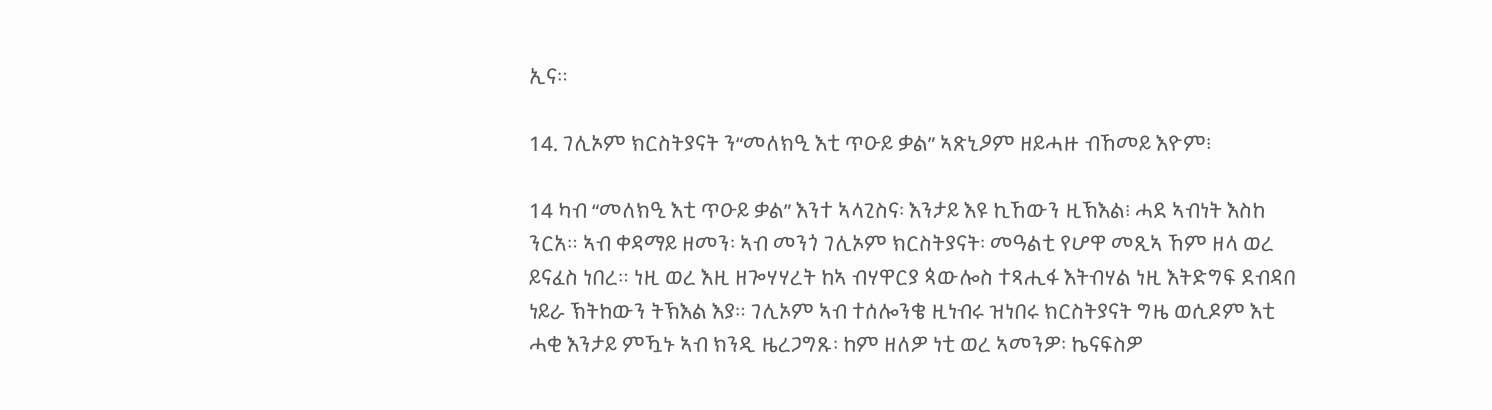ኢና።

14. ገሊኦም ክርስትያናት ን“መለክዒ እቲ ጥዑይ ቃል” ኣጽኒዖም ዘይሓዙ ብኸመይ እዮም፧

14 ካብ “መለክዒ እቲ ጥዑይ ቃል” እንተ ኣላጊስና፡ እንታይ እዩ ኪኸውን ዚኽእል፧ ሓደ ኣብነት እስከ ንርአ። ኣብ ቀዳማይ ዘመን፡ ኣብ መንጎ ገሊኦም ክርስትያናት፡ መዓልቲ የሆዋ መጺኣ ኸም ዘላ ወረ ይናፈስ ነበረ። ነዚ ወረ እዚ ዘጐሃሃረት ከኣ ብሃዋርያ ጳውሎስ ተጻሒፋ እትብሃል ነዚ እትድግፍ ደብዳበ ነይራ ኽትከውን ትኽእል እያ። ገሊኦም ኣብ ተሰሎንቄ ዚነብሩ ዝነበሩ ክርስትያናት ግዜ ወሲዶም እቲ ሓቂ እንታይ ምዃኑ ኣብ ክንዲ ዜረጋግጹ፡ ከም ዘለዎ ነቲ ወረ ኣመንዎ፡ ኬናፍስዎ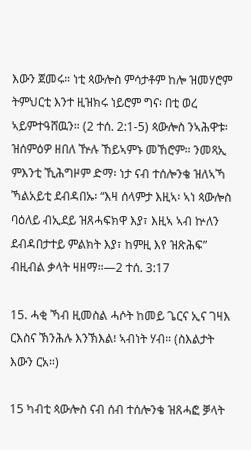እውን ጀመሩ። ነቲ ጳውሎስ ምሳታቶም ከሎ ዝመሃሮም ትምህርቲ እንተ ዚዝክሩ ነይሮም ግና፡ በቲ ወረ ኣይምተዓሸዉን። (2 ተሰ. 2:1-5) ጳውሎስ ንኣሕዋቱ፡ ዝሰምዕዎ ዘበለ ዅሉ ኸይኣምኑ መኸሮም። ንመጻኢ ምእንቲ ኺሕግዞም ድማ፡ ነታ ናብ ተሰሎንቄ ዝለኣኻ ኻልአይቲ ደብዳበኡ፡ “እዛ ሰላምታ እዚኣ፡ ኣነ ጳውሎስ ባዕለይ ብኢደይ ዝጸሓፍክዋ እያ፣ እዚኣ ኣብ ኵለን ደብዳበታተይ ምልክት እያ፣ ከምዚ እየ ዝጽሕፍ” ብዚብል ቃላት ዛዘማ።—2 ተሰ. 3:17

15. ሓቂ ኻብ ዚመስል ሓሶት ከመይ ጌርና ኢና ገዛእ ርእስና ኽንሕሉ እንኽእል፧ ኣብነት ሃብ። (ስእልታት እውን ርአ።)

15 ካብቲ ጳውሎስ ናብ ሰብ ተሰሎንቄ ዝጸሓፎ ቓላት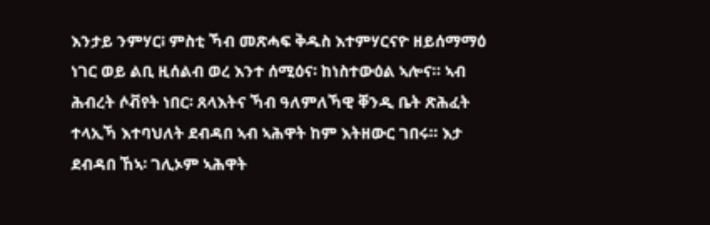እንታይ ንምሃር፧ ምስቲ ኻብ መጽሓፍ ቅዱስ እተምሃርናዮ ዘይሰማማዕ ነገር ወይ ልቢ ዚሰልብ ወረ እንተ ሰሚዕና፡ ከነስተውዕል ኣሎና። ኣብ ሕብረት ሶቭየት ነበር፡ ጸላእትና ኻብ ዓለምለኻዊ ቐንዲ ቤት ጽሕፈት ተላኢኻ እተባህለት ደብዳበ ኣብ ኣሕዋት ከም እትዘውር ገበሩ። እታ ደብዳበ ኸኣ፡ ገሊኦም ኣሕዋት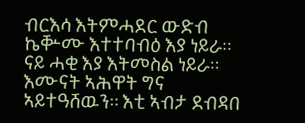ብርእሳ እትምሓደር ውድብ ኬቝሙ እተተባብዕ እያ ነይራ። ናይ ሓቂ እያ እትመስል ነይራ። እሙናት ኣሕዋት ግና ኣይተዓሸዉን። እቲ ኣብታ ደብዳበ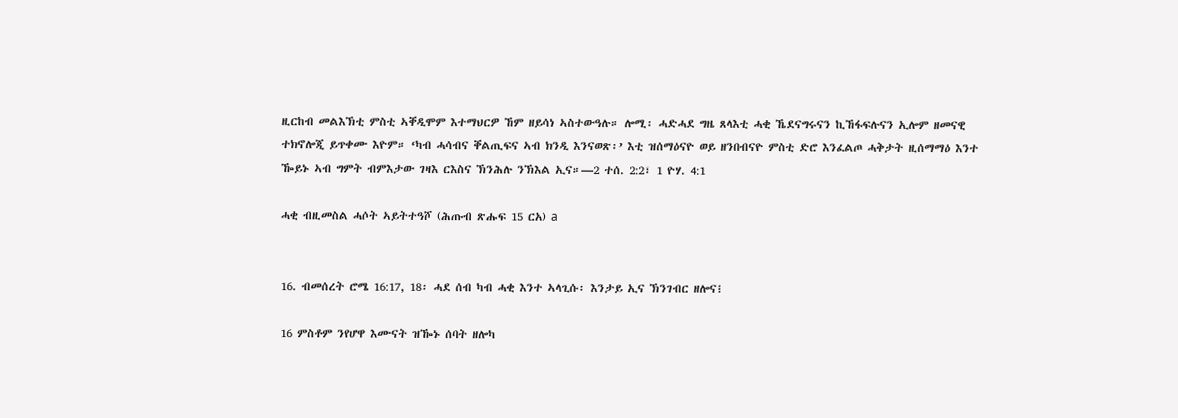ዚርከብ መልእኽቲ ምስቲ ኣቐዲሞም እተማህርዎ ኸም ዘይሳነ ኣስተውዓሉ። ሎሚ፡ ሓድሓደ ግዜ ጸላእቲ ሓቂ ኼደናግሩናን ኪኸፋፍሉናን ኢሎም ዘመናዊ ተክኖሎጂ ይጥቀሙ እዮም። ‘ካብ ሓሳብና ቐልጢፍና ኣብ ክንዲ እንናወጽ፡’ እቲ ዝሰማዕናዮ ወይ ዘንበብናዮ ምስቲ ድሮ እንፈልጦ ሓቅታት ዚሰማማዕ እንተ ዀይኑ ኣብ ግምት ብምእታው ገዛእ ርእስና ኽንሕሉ ንኽእል ኢና።—2 ተሰ. 2:2፣ 1 ዮሃ. 4:1

ሓቂ ብዚመስል ሓሶት ኣይትተዓሾ (ሕጡብ ጽሑፍ 15 ርአ) a


16. ብመሰረት ሮሜ 16:17, 18፡ ሓደ ሰብ ካብ ሓቂ እንተ ኣላጊሱ፡ እንታይ ኢና ኽንገብር ዘሎና፧

16 ምስቶም ንየሆዋ እሙናት ዝዀኑ ሰባት ዘሎካ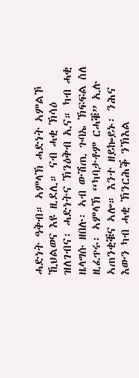ሓድነት ዓቅብ። ኣምላኽ ሓድነት ኣምልኾ ኺህልወና እዩ ዚደሊ። ናብ ሓቂ ኽሳዕ ዝለገብና፡ ሓድነትና ኽንዕቅብ ኢና። ካብ ሓቂ ዜላግሱ ዘበሉ፡ ኣብ ውሽጢ ጉባኤ ኽፍፍል ስለ ዚፈጥሩ፡ ኣምላኽ “ካባታቶም ርሓቑ” ኢሉ ኣጠንቂቑና ኣሎ። እንተ ዘይኰይኑ፡ ንሕና እውን ካብ ሓቂ ኽንርሕቕ ንኽእል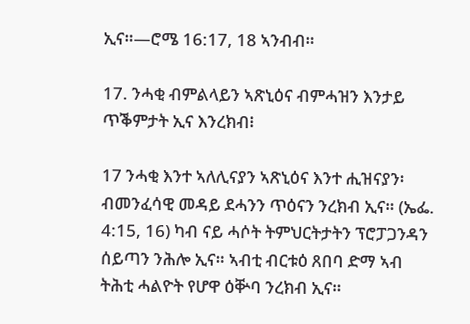ኢና።—ሮሜ 16:17, 18 ኣንብብ።

17. ንሓቂ ብምልላይን ኣጽኒዕና ብምሓዝን እንታይ ጥቕምታት ኢና እንረክብ፧

17 ንሓቂ እንተ ኣለሊናያን ኣጽኒዕና እንተ ሒዝናያን፡ ብመንፈሳዊ መዳይ ደሓንን ጥዕናን ንረክብ ኢና። (ኤፌ. 4:15, 16) ካብ ናይ ሓሶት ትምህርትታትን ፕሮፓጋንዳን ሰይጣን ንሕሎ ኢና። ኣብቲ ብርቱዕ ጸበባ ድማ ኣብ ትሕቲ ሓልዮት የሆዋ ዕቝባ ንረክብ ኢና።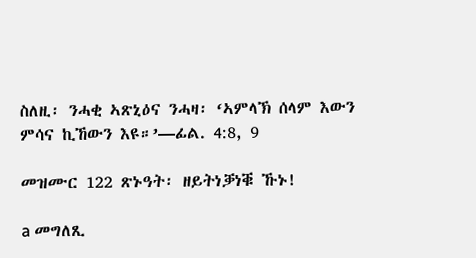ስለዚ፡ ንሓቂ ኣጽኒዕና ንሓዛ፡ ‘ኣምላኽ ሰላም እውን ምሳና ኪኸውን እዩ።’—ፊል. 4:8, 9

መዝሙር 122 ጽኑዓት፡ ዘይትነቓነቑ ኹኑ!

a መግለጺ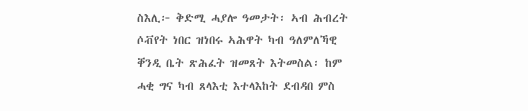ስእሊ፦ ቅድሚ ሓያሎ ዓመታት፡ ኣብ ሕብረት ሶቭየት ነበር ዝነበሩ ኣሕዋት ካብ ዓለምለኻዊ ቐንዲ ቤት ጽሕፈት ዝመጸት እትመስል፡ ከም ሓቂ ግና ካብ ጸላእቲ እተላእከት ደብዳበ ምስ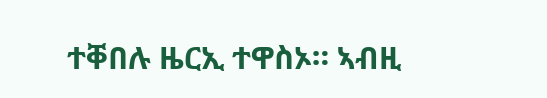ተቐበሉ ዜርኢ ተዋስኦ። ኣብዚ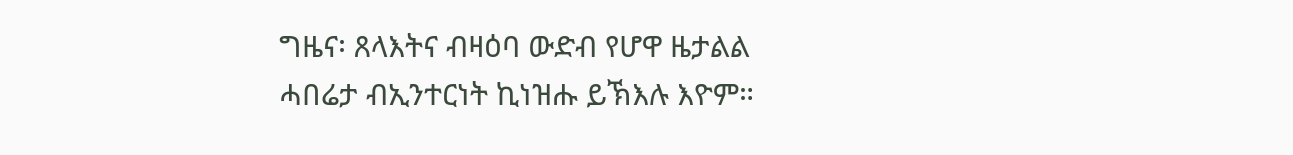ግዜና፡ ጸላእትና ብዛዕባ ውድብ የሆዋ ዜታልል ሓበሬታ ብኢንተርነት ኪነዝሑ ይኽእሉ እዮም።